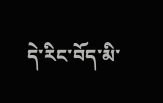དེ་རིང་བོད་མི་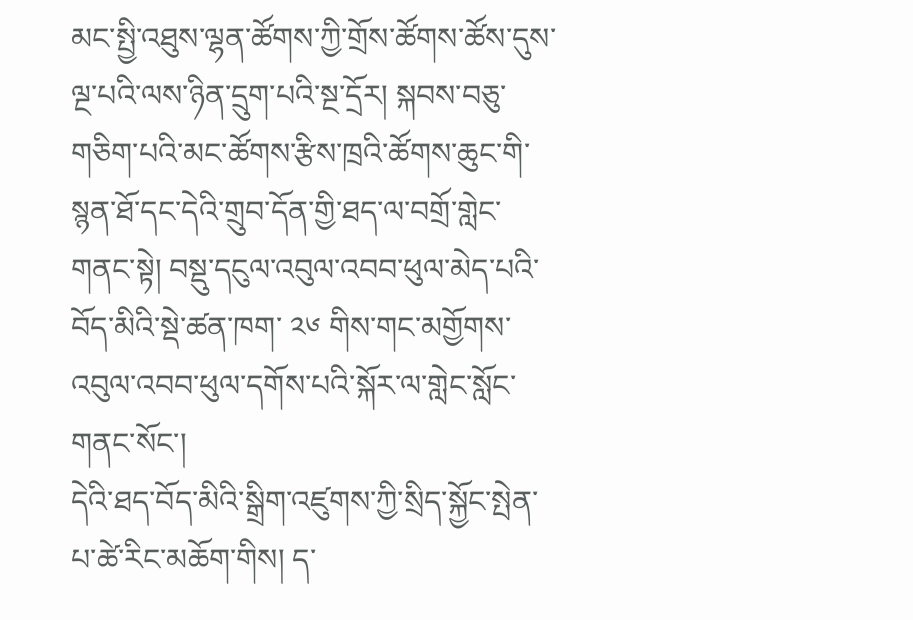མང་སྤྱི་འཐུས་ལྷན་ཚོགས་ཀྱི་གྲོས་ཚོགས་ཚོས་དུས་ལྔ་པའི་ལས་ཉིན་དྲུག་པའི་སྔ་དྲོར། སྐབས་བཅུ་གཅིག་པའི་མང་ཚོགས་རྩིས་ཁྲའི་ཚོགས་ཆུང་གི་སྙན་ཐོ་དང་དེའི་གྲུབ་དོན་གྱི་ཐད་ལ་བགྲོ་གླེང་གནང་སྟེ། བསྡུ་དངུལ་འབུལ་འབབ་ཕུལ་མེད་པའི་བོད་མིའི་སྡེ་ཚན་ཁག་ ༢༦ གིས་གང་མགྱོགས་འབུལ་འབབ་ཕུལ་དགོས་པའི་སྐོར་ལ་གླེང་སློང་གནང་སོང་།
དེའི་ཐད་བོད་མིའི་སྒྲིག་འཛུགས་ཀྱི་སྲིད་སྐྱོང་སྤེན་པ་ཚེ་རིང་མཆོག་གིས། ད་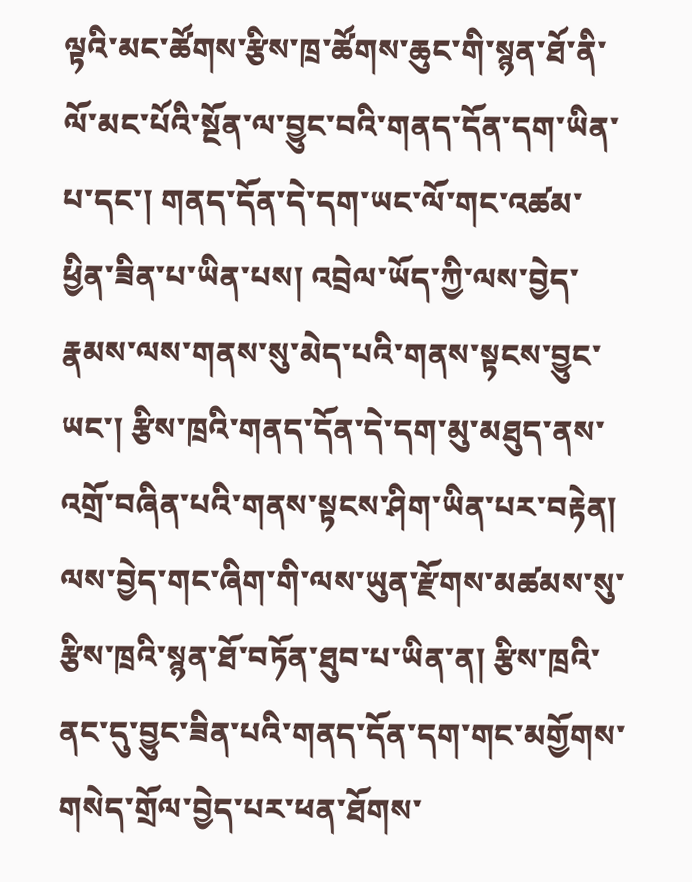ལྟའི་མང་ཚོགས་རྩིས་ཁྲ་ཚོགས་ཆུང་གི་སྙན་ཐོ་ནི་ལོ་མང་པོའི་སྔོན་ལ་བྱུང་བའི་གནད་དོན་དག་ཡིན་པ་དང་། གནད་དོན་དེ་དག་ཡང་ལོ་གང་འཚམ་ཕྱིན་ཟིན་པ་ཡིན་པས། འབྲེལ་ཡོད་ཀྱི་ལས་བྱེད་རྣམས་ལས་གནས་སུ་མེད་པའི་གནས་སྟངས་བྱུང་ཡང་། རྩིས་ཁྲའི་གནད་དོན་དེ་དག་མུ་མཐུད་ནས་འགྲོ་བཞིན་པའི་གནས་སྟངས་ཤིག་ཡིན་པར་བརྟེན། ལས་བྱེད་གང་ཞིག་གི་ལས་ཡུན་རྫོགས་མཚམས་སུ་རྩིས་ཁྲའི་སྙན་ཐོ་བཏོན་ཐུབ་པ་ཡིན་ན། རྩིས་ཁྲའི་ནང་དུ་བྱུང་ཟིན་པའི་གནད་དོན་དག་གང་མགྱོགས་གསེད་གྲོལ་བྱེད་པར་ཕན་ཐོགས་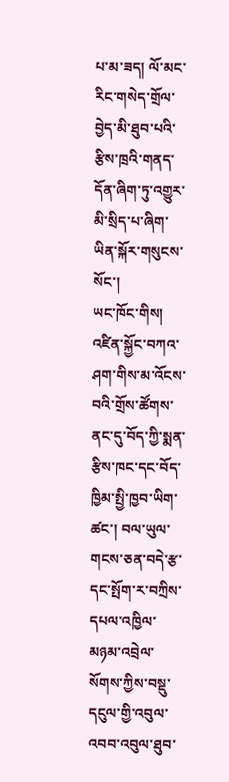པ་མ་ཟད། ལོ་མང་རིང་གསེད་གྲོལ་བྱེད་མི་ཐུབ་པའི་རྩིས་ཁྲའི་གནད་དོན་ཞིག་ཏུ་འགྱུར་མི་སྲིད་པ་ཞིག་ཡིན་སྐོར་གསུངས་སོང་།
ཡང་ཁོང་གིས། འཛིན་སྐྱོང་བཀའ་ཤག་གིས་མ་འོངས་བའི་གྲོས་ཚོགས་ནང་དུ་བོད་ཀྱི་སྨན་རྩིས་ཁང་དང་བོད་ཁྱིམ་སྤྱི་ཁྱབ་ཡིག་ཚང་། བལ་ཡུལ་གངས་ཅན་བདེ་རྩ་དང་སྤོག་ར་བཀྲིས་དཔལ་འཁྱིལ་མཉམ་འབྲེལ་སོགས་ཀྱིས་བསྡུ་དངུལ་གྱི་འབུལ་འབབ་འབུལ་ཐུབ་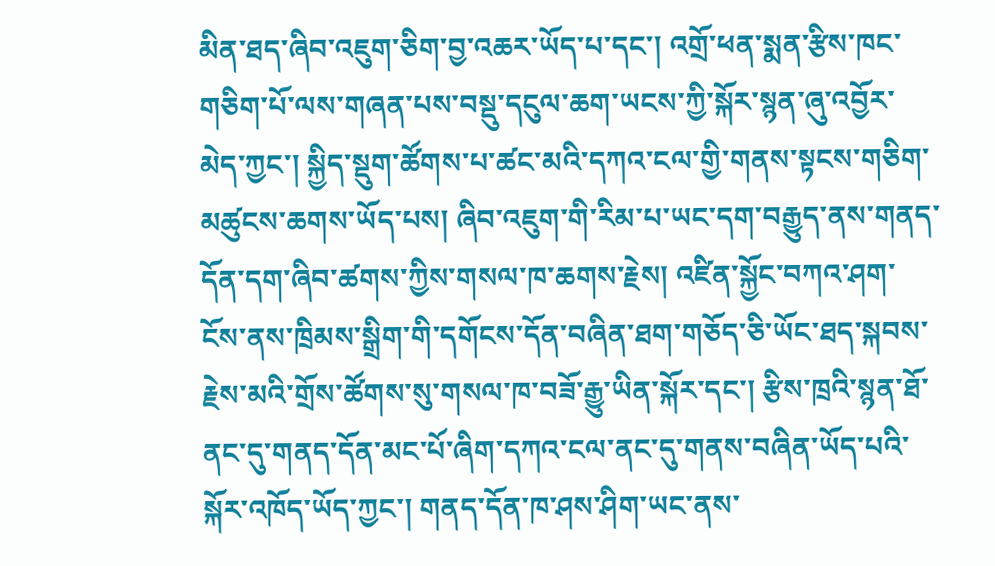མིན་ཐད་ཞིབ་འཇུག་ཅིག་བྱ་འཆར་ཡོད་པ་དང་། འགྲོ་ཕན་སྨན་རྩིས་ཁང་གཅིག་པོ་ལས་གཞན་པས་བསྡུ་དངུལ་ཆག་ཡངས་ཀྱི་སྐོར་སྙན་ཞུ་འབྱོར་མེད་ཀྱང་། སྐྱིད་སྡུག་ཚོགས་པ་ཚང་མའི་དཀའ་ངལ་གྱི་གནས་སྟངས་གཅིག་མཚུངས་ཆགས་ཡོད་པས། ཞིབ་འཇུག་གི་རིམ་པ་ཡང་དག་བརྒྱུད་ནས་གནད་དོན་དག་ཞིབ་ཚགས་ཀྱིས་གསལ་ཁ་ཆགས་རྗེས། འཛིན་སྐྱོང་བཀའ་ཤག་ངོས་ནས་ཁྲིམས་སྒྲིག་གི་དགོངས་དོན་བཞིན་ཐག་གཅོད་ཅི་ཡོང་ཐད་སྐབས་རྗེས་མའི་གྲོས་ཚོགས་སུ་གསལ་ཁ་བཟོ་རྒྱུ་ཡིན་སྐོར་དང་། རྩིས་ཁྲའི་སྙན་ཐོ་ནང་དུ་གནད་དོན་མང་པོ་ཞིག་དཀའ་ངལ་ནང་དུ་གནས་བཞིན་ཡོད་པའི་སྐོར་འཁོད་ཡོད་ཀྱང་། གནད་དོན་ཁ་ཤས་ཤིག་ཡང་ནས་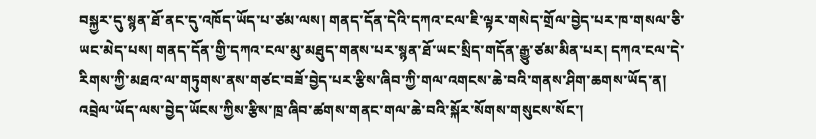བསྐྱར་དུ་སྙན་ཐོ་ནང་དུ་འཁོད་ཡོད་པ་ཙམ་ལས། གནད་དོན་དེའི་དཀའ་ངལ་ཇི་ལྟར་གསེད་གྲོལ་བྱེད་པར་ཁ་གསལ་ཅི་ཡང་མེད་པས། གནད་དོན་གྱི་དཀའ་ངལ་མུ་མཐུད་གནས་པར་སྙན་ཐོ་ཡང་སྲིད་གདོན་རྒྱུ་ཙམ་མིན་པར། དཀའ་ངལ་དེ་རིགས་ཀྱི་མཐའ་ལ་གཏུགས་ནས་གཙང་བཟོ་བྱེད་པར་རྩིས་ཞིབ་ཀྱི་གལ་འགངས་ཆེ་བའི་གནས་ཤིག་ཆགས་ཡོད་ན། འབྲེལ་ཡོད་ལས་བྱེད་ཡོངས་ཀྱིས་རྩིས་ཁྲ་ཞིབ་ཚགས་གནང་གལ་ཆེ་བའི་སྐོར་སོགས་གསུངས་སོང་།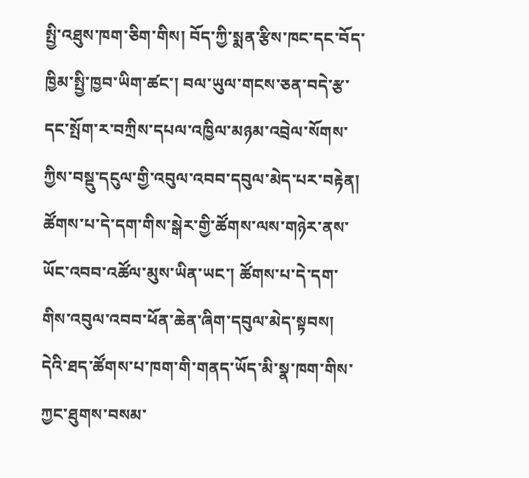སྤྱི་འཐུས་ཁག་ཅིག་གིས། བོད་ཀྱི་སྨན་རྩིས་ཁང་དང་བོད་ཁྱིམ་སྤྱི་ཁྱབ་ཡིག་ཚང་། བལ་ཡུལ་གངས་ཅན་བདེ་རྩ་དང་སྤོག་ར་བཀྲིས་དཔལ་འཁྱིལ་མཉམ་འབྲེལ་སོགས་ཀྱིས་བསྡུ་དངུལ་གྱི་འབུལ་འབབ་དབུལ་མེད་པར་བརྟེན། ཚོགས་པ་དེ་དག་གིས་སྒེར་གྱི་ཚོགས་ལས་གཉེར་ནས་ཡོང་འབབ་འཚོལ་མུས་ཡིན་ཡང་། ཚོགས་པ་དེ་དག་གིས་འབུལ་འབབ་ཕོན་ཆེན་ཞིག་དབུལ་མེད་སྟབས། དེའི་ཐད་ཚོགས་པ་ཁག་གི་གནད་ཡོད་མི་སྣ་ཁག་གིས་ཀྱང་ཐུགས་བསམ་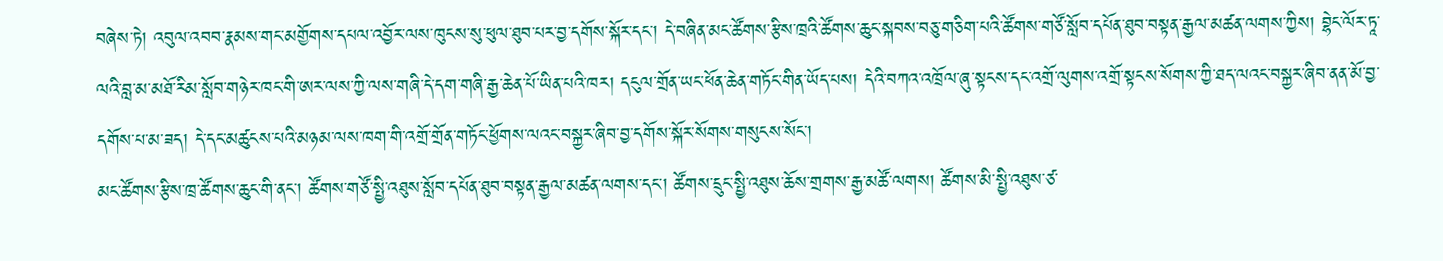བཞེས་ཏེ། འབུལ་འབབ་རྣམས་གང་མགྱོགས་དཔལ་འབྱོར་ལས་ཁུངས་སུ་ཕུལ་ཐུབ་པར་བྱ་དགོས་སྐོར་དང་། དེ་བཞིན་མང་ཚོགས་རྩིས་ཁྲའི་ཚོགས་ཆུང་སྐབས་བཅུ་གཅིག་པའི་ཚོགས་གཙོ་སློབ་དཔོན་ཐུབ་བསྟན་རྒྱལ་མཚན་ལགས་ཀྱིས། བྷེང་ལོར་ཏཱ་ལའི་བླ་མ་མཐོ་རིམ་སློབ་གཉེར་ཁང་གི་ཨར་ལས་ཀྱི་ལས་གཞི་དེ་དག་གཞི་རྒྱ་ཆེན་པོ་ཡིན་པའི་ཁར། དངུལ་གྲོན་ཡང་ཕོན་ཆེན་གཏོང་གིན་ཡོད་པས། དེའི་བཀའ་འཁྲོལ་ཞུ་སྟངས་དང་འགྲོ་ལུགས་འགྲོ་སྟངས་སོགས་ཀྱི་ཐད་ལའང་བསྐྱར་ཞིབ་ནན་མོ་བྱ་དགོས་པ་མ་ཟད། དེ་དང་མཚུངས་པའི་མཉམ་ལས་ཁག་གི་འགྲོ་གྲོན་གཏོང་ཕྱོགས་ལའང་བསྐྱར་ཞིབ་བྱ་དགོས་སྐོར་སོགས་གསུངས་སོང་།
མང་ཚོགས་རྩིས་ཁྲ་ཚོགས་ཆུང་གི་ནང་། ཚོགས་གཙོ་སྤྱི་འཐུས་སློབ་དཔོན་ཐུབ་བསྟན་རྒྱལ་མཚན་ལགས་དང་། ཚོགས་དྲུང་སྤྱི་འཐུས་ཆོས་གྲགས་རྒྱ་མཚོ་ལགས། ཚོགས་མི་སྤྱི་འཐུས་ཙ་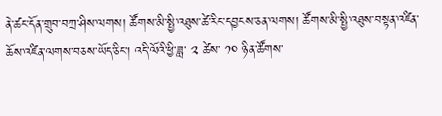ནེ་ཚང་དོན་གྲུབ་བཀྲ་ཤིས་ལགས། ཚོགས་མི་སྤྱི་འཐུས་ཚེ་རིང་དབྱངས་ཅན་ལགས། ཚོགས་མི་སྤྱི་འཐུས་བསྟན་འཛིན་ཆོས་འཛིན་ལགས་བཅས་ཡོད་ཅིང་། འདི་ལོའི་ཕྱི་ཟླ་ ༢ ཚེས་ ༡༠ ཉིན་ཚོགས་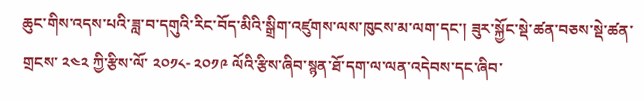ཆུང་གིས་འདས་པའི་ཟླ་བ་དགུའི་རིང་བོད་མིའི་སྒྲིག་འཛུགས་ལས་ཁུངས་མ་ལག་དང་། ཟུར་སྐྱོང་སྡེ་ཚན་བཅས་སྡེ་ཚན་གྲངས་ ༢༤༢ ཀྱི་རྩིས་ལོ་ ༢༠༡༨- ༢༠༡༩ ལོའི་རྩིས་ཞིབ་སྙན་ཐོ་དག་ལ་ལན་འདེབས་དང་ཞིབ་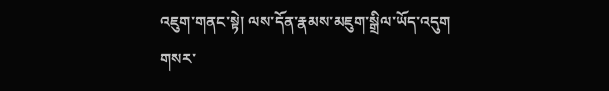འཇུག་གནང་སྟེ། ལས་དོན་རྣམས་མཇུག་སྒྲིལ་ཡོད་འདུག
གསར་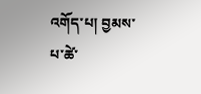འགོད་པ། བྱམས་པ་ཚེ་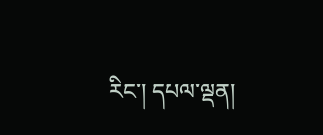རིང་། དཔལ་ལྡན།